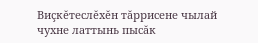Виçкĕтеслĕхĕн тăррисене чылай чухне латтынь пысăк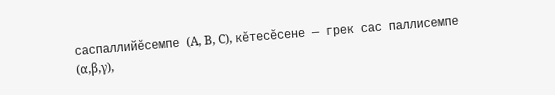саспаллийĕсемпе (A, B, C), кĕтесĕсене — грек сас паллисемпе (α,β,γ),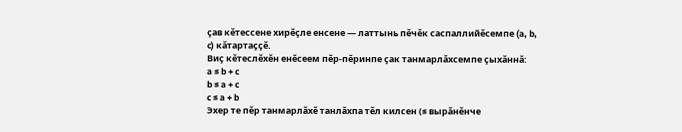çав кĕтессене хирĕçле енсене — латтынь пĕчĕк саспаллийĕсемпе (a, b, c) кăтартаççĕ.
Виç кĕтеслĕхĕн енĕсеем пĕр-пĕринпе çак танмарлăхсемпе çыхăннă:
a ≤ b + c
b ≤ a + c
c ≤ a + b
Эхер те пĕр танмарлăхĕ танлăхпа тĕл килсен (≤ вырăнĕнче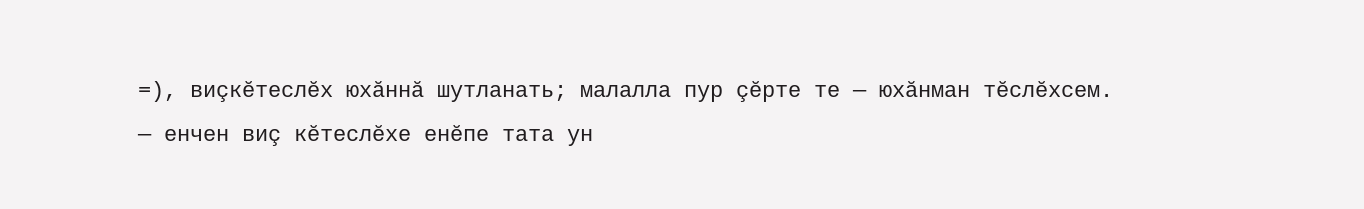=), виçкĕтеслĕх юхăннă шутланать; малалла пур çĕрте те — юхăнман тĕслĕхсем.
— енчен виç кĕтеслĕхе енĕпе тата ун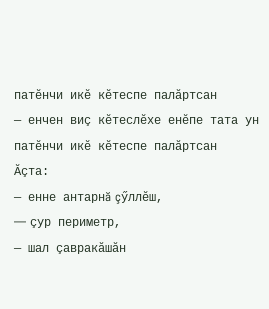патĕнчи икĕ кĕтеспе палăртсан
— енчен виç кĕтеслĕхе енĕпе тата ун патĕнчи икĕ кĕтеспе палăртсан
Ăçта:
— енне антарнă çӳллĕш,
— çур периметр,
— шал çавракăшăн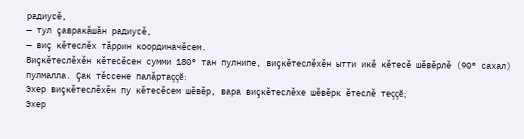радиусĕ,
— тул çавракăшăн радиусĕ,
— виç кĕтеслĕх тăррин координачĕсем.
Виçкĕтеслĕхĕн кĕтесĕсен сумми 180° тан пулнипе, виçкĕтеслĕхĕн ытти икĕ кĕтесĕ шĕвĕрлĕ (90° сахал) пулмалла. Çак тĕссене палăртаççĕ:
Эхер виçкĕтеслĕхĕн пу кĕтесĕсем шĕвĕр, вара виçкĕтеслĕхе шĕвĕрк ĕтеслĕ теççĕ;
Эхер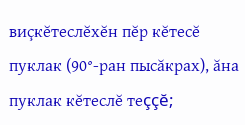виçкĕтеслĕхĕн пĕр кĕтесĕ пуклак (90°-ран пысăкрах), ăна пуклак кĕтеслĕ теççĕ;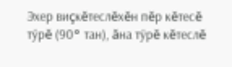Эхер виçкĕтеслĕхĕн пĕр кĕтесĕ тӳрĕ (90° тан), ăна тӳрĕ кĕтеслĕ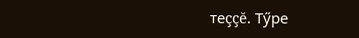теççĕ. Тӳре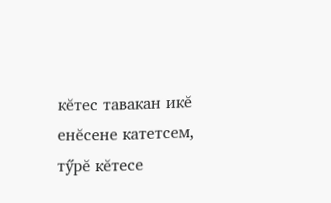кĕтес тавакан икĕ енĕсене катетсем, тӳрĕ кĕтесе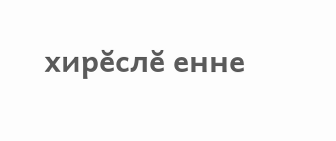хирĕслĕ енне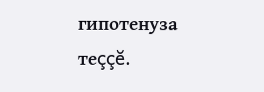гипотенуза теççĕ.